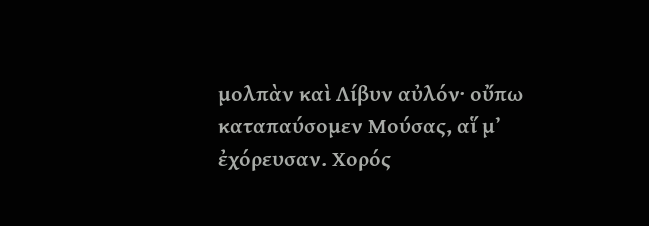μολπὰν καὶ Λίβυν αὐλόν· οὔπω καταπαύσομεν Μούσας, αἵ μʼ ἐχόρευσαν. Χορός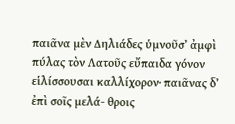παιᾶνα μὲν Δηλιάδες ὑμνοῦσʼ ἀμφὶ πύλας τὸν Λατοῦς εὔπαιδα γόνον εἱλίσσουσαι καλλίχορον· παιᾶνας δʼ ἐπὶ σοῖς μελά- θροις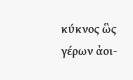κύκνος ὣς γέρων ἀοι-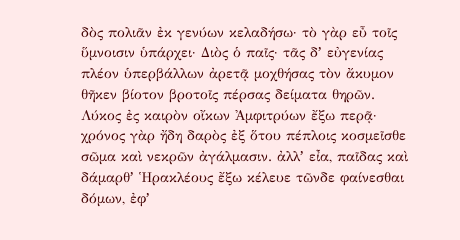δὸς πολιᾶν ἐκ γενύων κελαδήσω· τὸ γὰρ εὖ τοῖς ὕμνοισιν ὑπάρχει· Διὸς ὁ παῖς· τᾶς δʼ εὐγενίας πλέον ὑπερβάλλων ἀρετᾷ μοχθήσας τὸν ἄκυμον θῆκεν βίοτον βροτοῖς πέρσας δείματα θηρῶν. Λύκος ἐς καιρὸν οἴκων Ἀμφιτρύων ἔξω περᾷ· χρόνος γὰρ ἤδη δαρὸς ἐξ ὅτου πέπλοις κοσμεῖσθε σῶμα καὶ νεκρῶν ἀγάλμασιν. ἀλλʼ εἶα, παῖδας καὶ δάμαρθʼ Ἡρακλέους ἔξω κέλευε τῶνδε φαίνεσθαι δόμων, ἐφʼ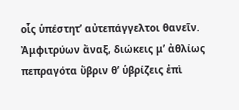οἷς ὑπέστητʼ αὐτεπάγγελτοι θανεῖν. Ἀμφιτρύων ἄναξ, διώκεις μʼ ἀθλίως πεπραγότα ὕβριν θʼ ὑβρίζεις ἐπὶ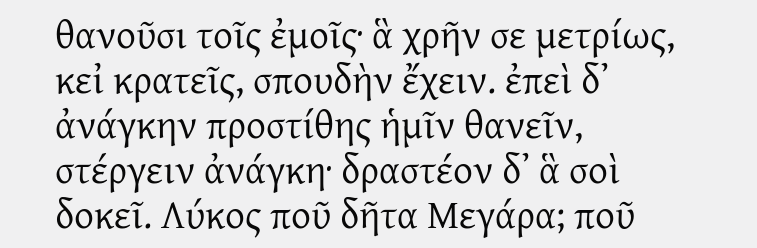θανοῦσι τοῖς ἐμοῖς· ἃ χρῆν σε μετρίως, κεἰ κρατεῖς, σπουδὴν ἔχειν. ἐπεὶ δʼ ἀνάγκην προστίθης ἡμῖν θανεῖν, στέργειν ἀνάγκη· δραστέον δʼ ἃ σοὶ δοκεῖ. Λύκος ποῦ δῆτα Μεγάρα; ποῦ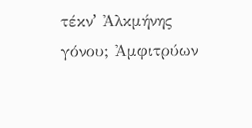τέκνʼ Ἀλκμήνης γόνου; Ἀμφιτρύων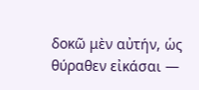δοκῶ μὲν αὐτήν, ὡς θύραθεν εἰκάσαι —